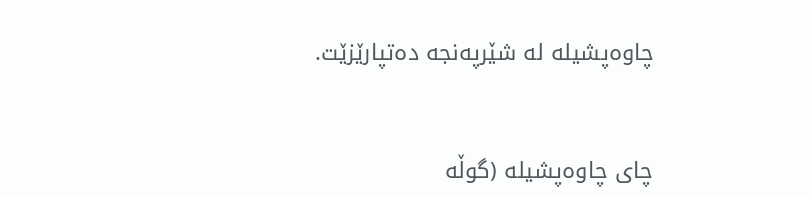چاوەپشیلە لە شێرپەنجە دەتپارێزێت.


چای چاوەپشیلە (گوڵە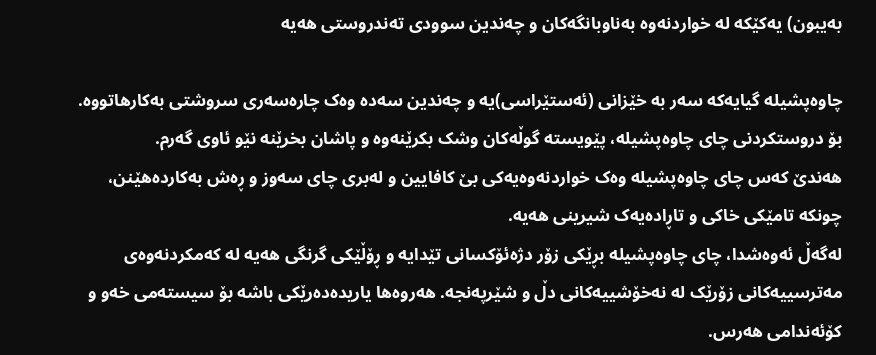بەیبون) یەکێکە لە خواردنەوە بەناوبانگەکان و چەندین سوودی تەندروستی هەیە

چاوەپشیلە گیایەکە سەر بە خێزانی (ئەستێراسی)یە و چەندین سەدە وەک چارەسەری سروشتی بەکارهاتووە.
بۆ دروستکردنی چای چاوەپشیلە، پێویستە گوڵەکان وشک بکرێنەوە و پاشان بخرێنە نێو ئاوی گەرم.
هەندێ کەس چای چاوەپشیلە وەک خواردنەوەیەکی بێ کافایین و لەبری چای سەوز و ڕەش بەکاردەهێنن، چونکە تامێکی خاکی و تاڕادەیەک شیرینی هەیە.
لەگەڵ ئەوەشدا، چای چاوەپشیلە بڕێکی زۆر دژەئۆکسانی تێدایە و ڕۆڵێکی گرنگی هەیە لە کەمکردنەوەی مەترسییەکانی زۆرێک لە نەخۆشییەکانی دڵ و شێرپەنجە. هەروەها یاریدەدەرێکی باشە بۆ سیستەمی خەو و کۆئەندامی هەرس.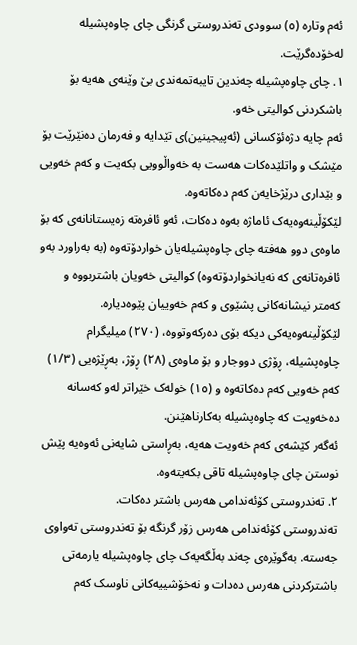ئەم وتارە (٥) سوودی تەندروستی گرنگی چای چاوەپشیلە لەخۆدەگرێت.
١. چای چاوەپشیلە چەندین تایبەتمەندی بێ وێنەی هەیە بۆ باشکردنی کوالیتی خەو.
ئەم چایە دژەئۆکسانی (ئەپیجینین)ی تێدایە و فەرمان دەنێرێت بۆ مێشک و واتلێدەکات هەست بە خەواڵوویی بکەیت و کەم خەویی و بێداری درێژخایەن کەم دەکاتەوە.
لێکۆڵینەوەیەک ئاماژە بەوە دەکات، ئەو ئافرەتە زەیستانانەی کە بۆ ماوەی دوو هەفتە چای چاوەپشیلەیان خواردۆتەوە (بە بەراورد بەو ئافرەتانەی کە نەیانخواردۆتەوە) کوالیتی خەویان باشتربووە و کەمتر نیشانەکانی پشێوی و کەم خەوییان پێوەدیارە.
لێکۆڵینەوەیەکی دیکە بۆی دەرکەوتووە، (٢٧٠) میلیگرام چاوەپشیلە، ڕۆژی دووجار و بۆ ماوەی (٢٨) ڕۆژ، بەڕێژەیی (١/٣) کەم خەویی کەم دەکاتەوە و (١٥) خولەک خێراتر لەو کەسانە دەخەویت کە چاوەپشیلە بەکارناهێنن.
ئەگەر کێشەی کەم خەویت هەیە، بەڕاستی شایەنی ئەوەیە پێش نوستن چای چاوەپشیلە تاقی بکەیتەوە.
٢. تەندروستی کۆئەندامی هەرس باشتر دەکات.
تەندروستی کۆئەندامی هەرس زۆر گرنگە بۆ تەندروستی تەواوی جەستە. بەگوێرەی چەند بەڵگەیەک چای چاوەپشیلە یارمەتی باشترکردنی هەرس دەدات و نەخۆشییەکانی ناوسک کەم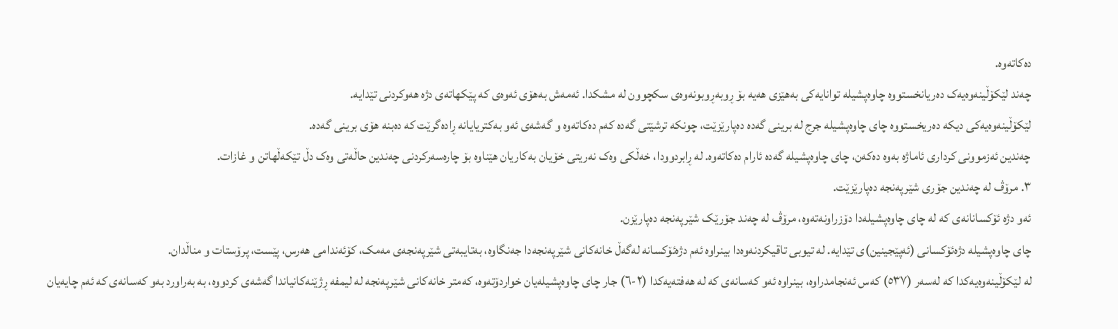دەکاتەوە.
چەند لێکۆڵینەوەیەک دەریانخستووە چاوەپشیلە توانایەکی بەهێزی هەیە بۆ ڕوبەڕوبونەوەی سکچوون لە مشکدا. ئەمەش بەهۆی ئەوەی کە پێکهاتەی دژە هەوکردنی تێدایە.
لێکۆڵینەوەیەکی دیکە دەریخستووە چای چاوەپشیلە جرج لە برینی گەدە دەپارێزێت، چونکە ترشێتی گەدە کەم دەکاتەوە و گەشەی ئەو بەکتریایانە ڕادەگرێت کە دەبنە هۆی برینی گەدە.
چەندین ئەزموونی کرداری ئاماژە بەوە دەکەن، چای چاوەپشیلە گەدە ئارام دەکاتەوە. لە ڕابردوودا، خەڵکی وەک نەریتی خۆیان بەکاریان هێناوە بۆ چارەسەرکردنی چەندین حاڵەتی وەک دڵ تێکەڵهاتن و غازات.
٣. مرۆڤ لە چەندین جۆری شێرپەنجە دەپارێزێت.
ئەو دژە ئۆکسانانەی کە لە چای چاوەپشیلەدا دۆزراونەتەوە، مرۆڤ لە چەند جۆرێک شێرپەنجە دەپارێزن.
چای چاوەپشیلە دژەئۆکسانی (ئەپێجینین)ی تێدایە. لە تیوبی تاقیکردنەوەدا بینراوە ئەم دژەئۆکسانە لەگەڵ خانەکانی شێرپەنجەدا جەنگاوە، بەتایبەتی شێرپەنجەی مەمک، کۆئەندامی هەرس، پێست، پرۆستات و مناڵدان.
لە لێکۆڵینەوەیەکدا کە لەسەر (٥٣٧) کەس ئەنجامدراوە، بینراوە ئەو کەسانەی کە لە هەفتەیەکدا (٢-٦) جار چای چاوەپشیلەیان خواردۆتەوە، کەمتر خانەکانی شێرپەنجە لە لیمفە ڕژێنەکانیاندا گەشەی کردووە، بە بەراورد بەو کەسانەی کە ئەم چایەیان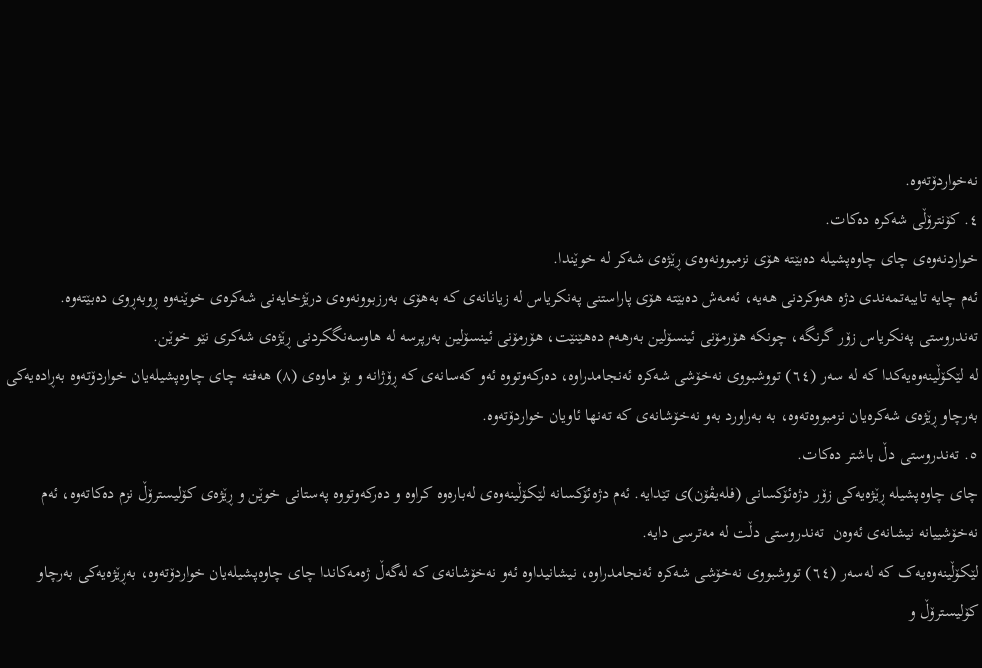نەخواردۆتەوە.
٤. کۆنترۆڵی شەکرە دەکات.
خواردنەوەی چای چاوەپشیلە دەبێتە هۆی نزمبوونەوەی ڕێژەی شەکر لە خوێندا.
ئەم چایە تایبەتمەندی دژە هەوکردنی هەیە، ئەمەش دەبێتە هۆی پاراستنی پەنکریاس لە زیانانەی کە بەهۆی بەرزبوونەوەی درێژخایەنی شەکرەی خوێنەوە ڕوبەڕوی دەبێتەوە.
تەندروستی پەنکریاس زۆر گرنگە، چونکە هۆرمۆنی ئینسۆلین بەرهەم دەهێنێت، هۆرمۆنی ئینسۆلین بەرپرسە لە هاوسەنگکردنی ڕێژەی شەکری نێو خوێن.
لە لێکۆڵینەوەیەکدا کە لە سەر (٦٤) تووشبووی نەخۆشی شەکرە ئەنجامدراوە، دەرکەوتووە ئەو کەسانەی کە ڕۆژانە و بۆ ماوەی (٨) هەفتە چای چاوەپشیلەیان خواردۆتەوە بەڕادەیەکی بەرچاو ڕێژەی شەکرەیان نزمبووەتەوە، بە بەراورد بەو نەخۆشانەی کە تەنها ئاویان خواردۆتەوە.
٥. تەندروستی دڵ باشتر دەکات.
چای چاوەپشیلە ڕێژەیەکی زۆر دژەئۆکسانی (فلەیڤۆن)ی تێدایە. ئەم دژەئۆکسانە لێکۆڵینەوەی لەبارەوە کراوە و دەرکەوتووە پەستانی خوێن و ڕێژەی کۆلیسترۆڵ نزم دەکاتەوە، ئەم نەخۆشییانە نیشانەی ئەوەن  تەندروستی دڵت لە مەترسی دایە.
لێکۆڵینەوەیەک کە لەسەر (٦٤) تووشبووی نەخۆشی شەکرە ئەنجامدراوە، نیشانیداوە ئەو نەخۆشانەی کە لەگەڵ ژەمەکاندا چای چاوەپشیلەیان خواردۆتەوە، بەڕێژەیەکی بەرچاو کۆلیسترۆڵ و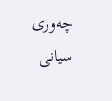چەوری سیانی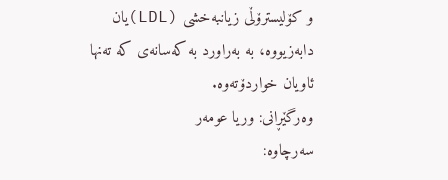و کۆلیسترۆڵی زیانبەخشی (LDL)یان دابەزیووە، بە بەراورد بە کەسانەی کە تەنها ئاویان خواردۆتەوە.
وەرگێڕانی: وریا عومەر
سەرچاوە: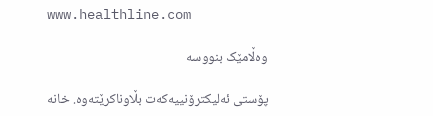www.healthline.com

وەڵامێک بنووسە

پۆستی ئەلیکترۆنییەکەت بڵاوناکرێتەوە. خانە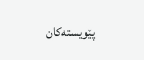پێویستەکان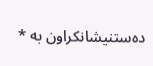دەستنیشانکراون بە *